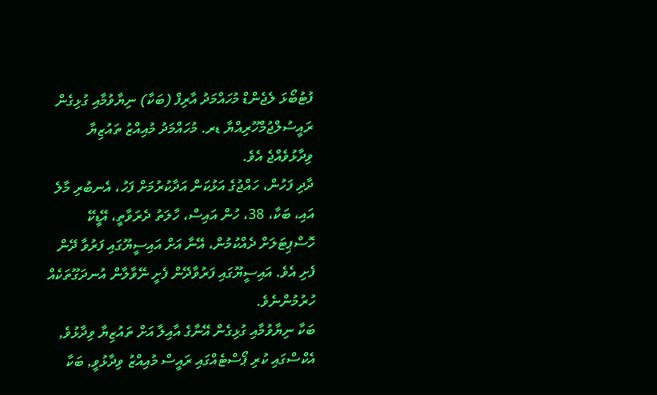ފުޓުބޯޅަ ލެޖެންޑް މުހައްމަދު އާރިފް (ބަކާ) ނިޔާވުމާއި ގުޅިގެން ރައީސުލްޖުމްހޫރިއްޔާ ޑރ. މުހައްމަދު މުއިއްޒު ތައުޒިޔާ ވިދާޅުވެއްޖެ އެވެ.
ދާދި ފަހުން، ހައްޖުގެ އަޅުކަން އަދާކުރުމަށް ފަހު، އެނބުރި މާލެ އައި، ބަކާ، 38، ހުން އައިސް، ހާލަތު ދެރަވާތީ، އޭޑީކޭ ހޮސްޕިޓަލަށް ދެއްކުމުން، އޭނާ އަށް އައިސީޔޫގައި ފަރުވާ ދޭން ފެށި އެވެ. އައިސީޔޫގައި ފަރުވާދޭން ފެށީ ނޭވާލާން އުނދަގޫތަކެއް ހުރުމުންނެވެ.
ބަކާ ނިޔާވުމާއި ގުޅިގެން އޭނާގެ އާއިލާ އަށް ތައުޒިޔާ ވިދާޅުވެ, އެކްސްގައި ކުރި ޕޯސްޓެއްގައި ރައީސް މުއިއްޒު ވިދާޅުވީ, ބަކާ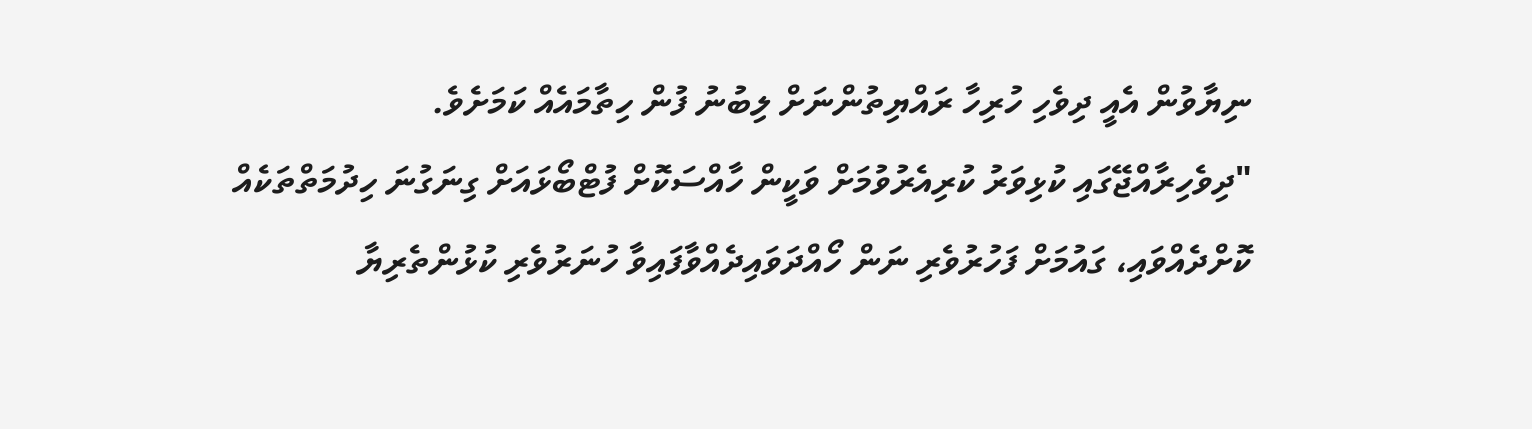ނިޔާވުން އެއީ ދިވެހި ހުރިހާ ރައްޔިތުންނަށް ލިބުނު ފުން ހިތާމައެއް ކަމަށެވެ.
"ދިވެހިރާއްޖޭގައި ކުޅިވަރު ކުރިއެރުވުމަށް ވަކީން ހާއްސަކޮށް ފުޓްބޯޅައަށް ގިނަގުނަ ހިދުމަތްތަކެއް ކޮށްދެއްވައި، ގައުމަށް ފަހުރުވެރި ނަން ހޯއްދަވައިދެއްވާފައިވާ ހުނަރުވެރި ކުޅުންތެރިޔާ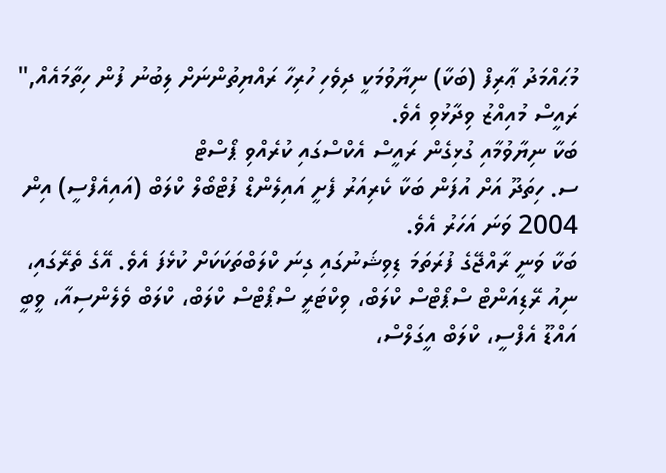މުޙައްމަދު ޢާރިފް (ބަކާ) ނިޔާވުމަކީ ދިވެހި ހުރިހާ ރައްޔިތުންނަށް ލިބުނު ފުން ހިތާމައެއް," ރައީސް މުއިއްޒު ވިދާޅުވި އެވެ.
ބަކާ ނިޔާވުމާއި ގުޅިގެން ރައީސް އެކްސްގައި ކުރެއްވި ޕޯސްޓް
ސ. ހިތަދޫ އަށް އުފަން ބަކާ ކެރިއަރު ފެށީ އައިލެންޑް ފުޓްބޯލް ކްލަބް (އައިއެފްސީ) އިން 2004 ވަނަ އަހަރު އެވެ.
ބަކާ ވަނީ ރާއްޖޭގެ ފުރަތަމަ ޑިވިޝަނުގައި ގިނަ ކްލަބްތަކަކަށް ކުޅެފަ އެވެ. އޭގެ ތެރޭގައި، ނިއު ރޭޑިއަންޓް ސްޕޯޓްސް ކްލަބް، ވިކްޓަރީ ސްޕޯޓްސް ކްލަބް، ކްލަބް ވެލެންސިއާ، ވީބީ އައްޑޫ އެފްސީ، ކްލަބް އީގަލްސް،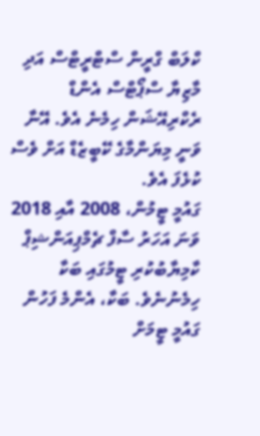ކްލަބް ގްރީން ސްޓްރީޓްސް އަދި މާޒިޔާ ސްޕޯޓްސް އެންޑް ރެކްރިއޭޝަން ހިމެނެ އެވެ. އޭނާ ވަނީ މިޔަންމާގެ ކޭބީޒެޑް އަށް ވެސް ކުޅެފަ އެވެ.
ގައުމީ ޓީމުން، 2008 އާއި 2018 ވަނަ އަހަރު ސާފް ޗެމްޕިއަންޝިޕް ކާމިޔާބުކުރި ޓީމުގައި ބަކާ ހިމެނުނެވެ. ބަކާ، އެންމެ ފަހުން ގައުމީ ޓީމަށް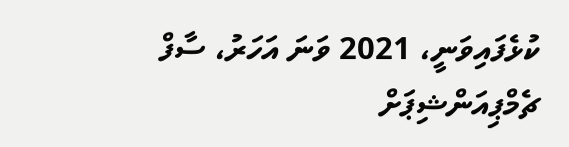ކުޅެފައިވަނީ، 2021 ވަނަ އަހަރު، ސާފް ޗެމްޕިއަންޝިޕަށް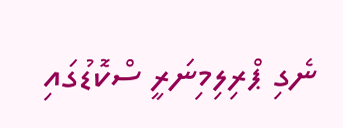ނެގި ޕްރިލިމިނަރީ ސްކޮޑުގައި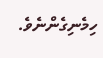ހިމެނިގެންނެވެ.